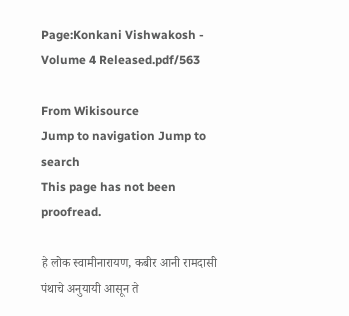Page:Konkani Vishwakosh - Volume 4 Released.pdf/563

From Wikisource
Jump to navigation Jump to search
This page has not been proofread.

हे लोक स्वामीनारायण, कबीर आनी रामदासी पंथाचे अनुयायी आसून ते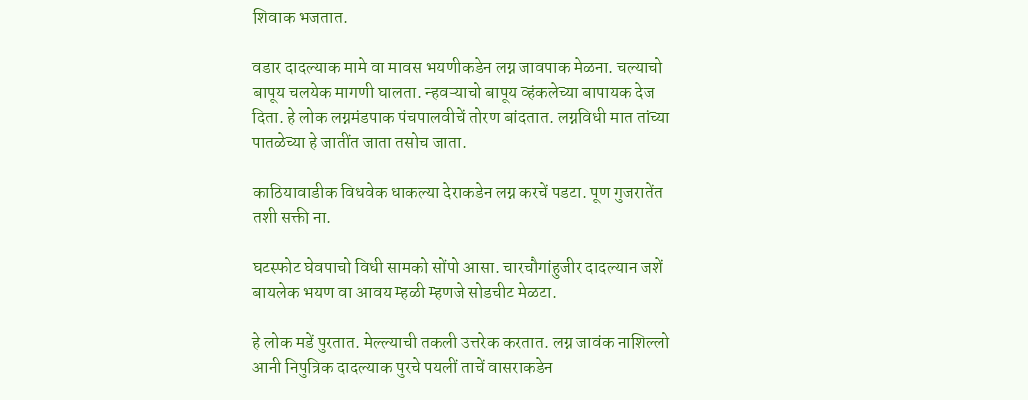शिवाक भजतात.

वडार दादल्याक मामे वा मावस भयणीकडेन लग्न जावपाक मेळना. चल्याचो बापूय चलयेक मागणी घालता. न्हवऱ्याचो बापूय व्हंकलेच्या बापायक देज दिता. हे लोक लग्नमंडपाक पंचपालवीचें तोरण बांदतात. लग्नविधी मात तांच्या पातळेच्या हे जातींत जाता तसोच जाता.

काठियावाडीक विधवेक धाकल्या देराकडेन लग्न करचें पडटा. पूण गुजरातेंत तशी सक्ती ना.

घटस्फोट घेवपाचो विधी सामको सोंपो आसा. चारचौगांहुजीर दादल्यान जशें बायलेक भयण वा आवय म्हळी म्हणजे सोडचीट मेळटा.

हे लोक मडें पुरतात. मेल्ल्याची तकली उत्तरेक करतात. लग्न जावंक नाशिल्लो आनी निपुत्रिक दादल्याक पुरचे पयलीं ताचें वासराकडेन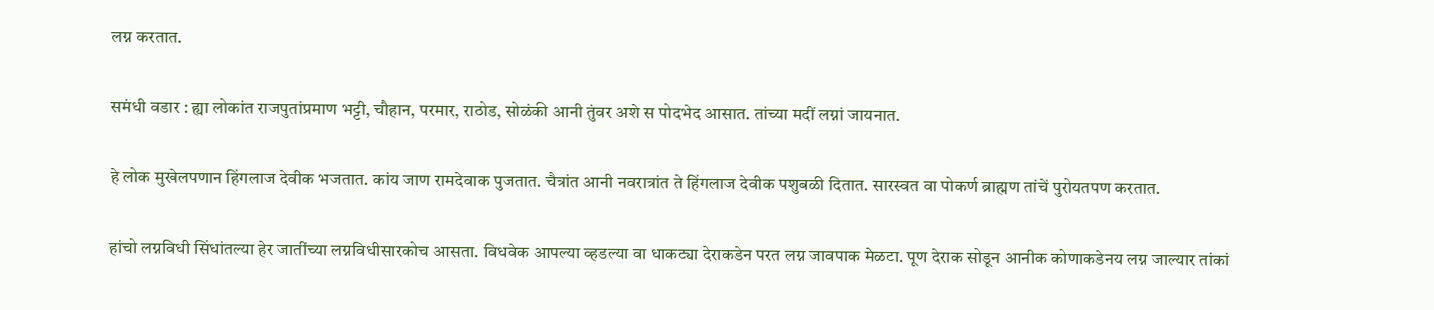लग्न करतात.

समंधी वडार : ह्या लोकांत राजपुतांप्रमाण भट्टी, चौहान, परमार, राठोड, सोळंकी आनी तुंवर अशे स पोदभेद आसात. तांच्या मदीं लग्नां जायनात.

हे लोक मुखेलपणान हिंगलाज देवीक भजतात. कांय जाण रामदेवाक पुजतात. चैत्रांत आनी नवरात्रांत ते हिंगलाज देवीक पशुबळी दितात. सारस्वत वा पोकर्ण ब्राह्मण तांचें पुरोयतपण करतात.

हांचो लग्नविधी सिंधांतल्या हेर जातींच्या लग्नविधीसारकोच आसता. विधवेक आपल्या व्हडल्या वा धाकट्या देराकडेन परत लग्न जावपाक मेळटा. पूण देराक सोडून आनीक कोणाकडेनय लग्न जाल्यार तांकां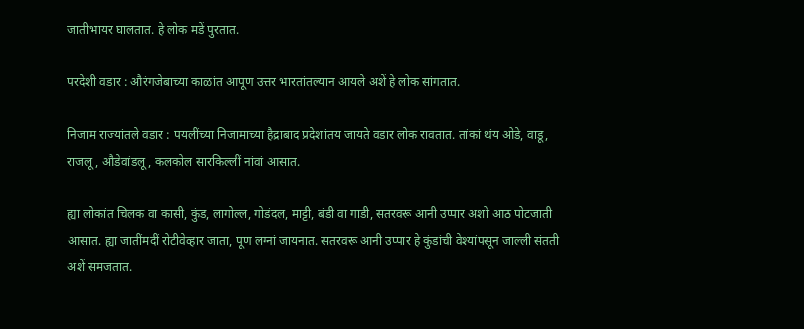जातीभायर घालतात. हे लोक मडें पुरतात.

परदेशी वडार : औरंगजेबाच्या काळांत आपूण उत्तर भारतांतल्यान आयले अशें हे लोक सांगतात.

निजाम राज्यांतले वडार : पयलींच्या निजामाच्या हैद्राबाद प्रदेशांतय जायते वडार लोक रावतात. तांकां थंय ओडे, वाडू, राजलू, औडेवांडलू, कलकोल सारकिल्लीं नांवां आसात.

ह्या लोकांत चिलक वा कासी, कुंड, लागोल्ल, गोडंदल, माट्टी, बंडी वा गाडी, सतरवरू आनी उप्पार अशो आठ पोटजाती आसात. ह्या जातींमदीं रोटीवेव्हार जाता, पूण लग्नां जायनात. सतरवरू आनी उप्पार हे कुंडांची वेश्यांपसून जाल्ली संतती अशें समजतात.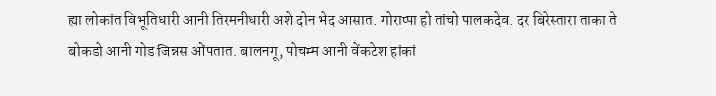ह्या लोकांत विभूतिधारी आनी तिरमनीधारी अशे दोन भेद आसात. गोराप्पा हो तांचो पालकदेव. दर बिरेस्तारा ताका ते बोकडो आनी गोड जिन्नस ओंपतात. बालनगू, पोचम्म आनी वेंकटेश हांकां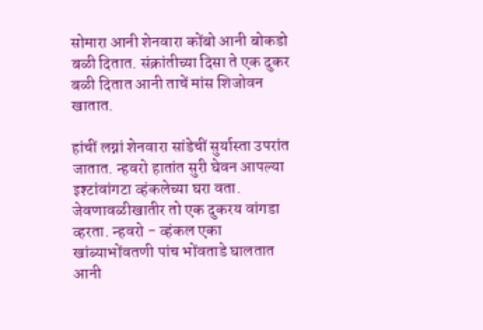सोमारा आनी शेनवारा कोंबो आनी बोकडो बळी दितात. संक्रांतीच्या दिसा ते एक दुकर बळी दितात आनी ताचें मांस शिजोवन खातात.

हांचीं लग्नां शेनवारा सांडेचीं सुर्यास्ता उपरांत जातात. न्हवरो हातांत सुरी घेवन आपल्या इश्टांवांगटा व्हंकलेच्या घरा वता. जेवणावळीखातीर तो एक दुकरय वांगडा व्हरता. न्हवरो - व्हंकल एका खांब्याभोंवतणी पांच भोंवताडे घालतात आनी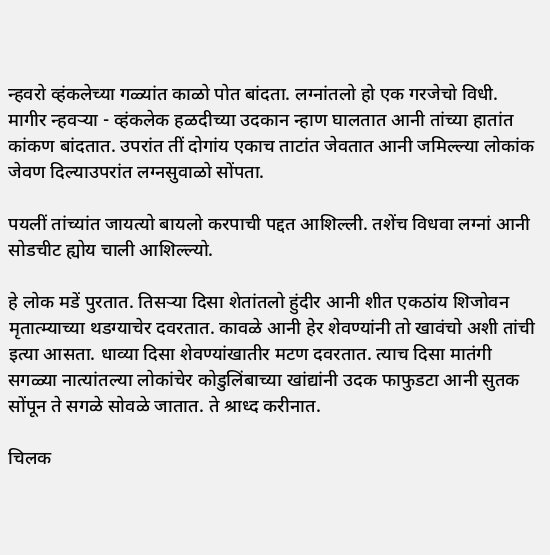न्हवरो व्हंकलेच्या गळ्यांत काळो पोत बांदता. लग्नांतलो हो एक गरजेचो विधी. मागीर न्हवऱ्या - व्हंकलेक हळदीच्या उदकान न्हाण घालतात आनी तांच्या हातांत कांकण बांदतात. उपरांत तीं दोगांय एकाच ताटांत जेवतात आनी जमिल्ल्या लोकांक जेवण दिल्याउपरांत लग्नसुवाळो सोंपता.

पयलीं तांच्यांत जायत्यो बायलो करपाची पद्दत आशिल्ली. तशेंच विधवा लग्नां आनी सोडचीट ह्योय चाली आशिल्ल्यो.

हे लोक मडें पुरतात. तिसऱ्या दिसा शेतांतलो हुंदीर आनी शीत एकठांय शिजोवन मृतात्म्याच्या थडग्याचेर दवरतात. कावळे आनी हेर शेवण्यांनी तो खावंचो अशी तांची इत्या आसता. धाव्या दिसा शेवण्यांखातीर मटण दवरतात. त्याच दिसा मातंगी सगळ्या नात्यांतल्या लोकांचेर कोडुलिंबाच्या खांद्यांनी उदक फाफुडटा आनी सुतक सोंपून ते सगळे सोवळे जातात. ते श्राध्द करीनात.

चिलक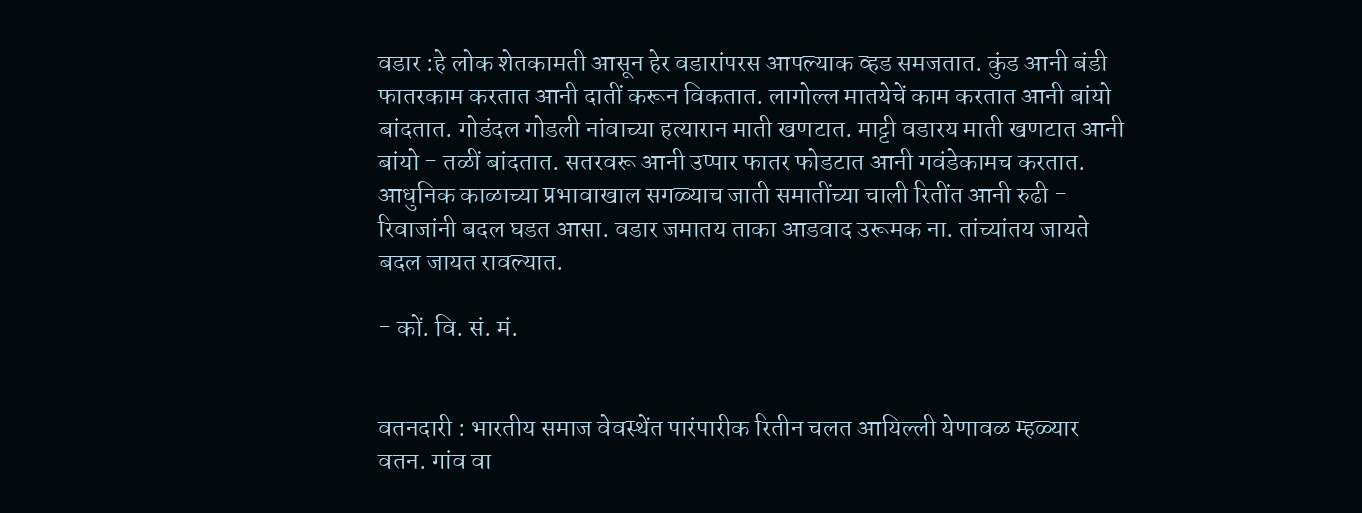वडार :हे लोक शेतकामती आसून हेर वडारांपरस आपल्याक व्हड समजतात. कुंड आनी बंडी फातरकाम करतात आनी दातीं करून विकतात. लागोल्ल मातयेचें काम करतात आनी बांयो बांदतात. गोडंदल गोडली नांवाच्या हत्यारान माती खणटात. माट्टी वडारय माती खणटात आनी बांयो - तळीं बांदतात. सतरवरू आनी उप्पार फातर फोडटात आनी गवंडेकामच करतात. आधुनिक काळाच्या प्रभावाखाल सगळ्याच जाती समातींच्या चाली रितींत आनी रुढी - रिवाजांनी बदल घडत आसा. वडार जमातय ताका आडवाद उरूमक ना. तांच्यांतय जायते बदल जायत रावल्यात.

- कों. वि. सं. मं.


वतनदारी : भारतीय समाज वेवस्थेंत पारंपारीक रितीन चलत आयिल्ली येणावळ म्हळ्यार वतन. गांव वा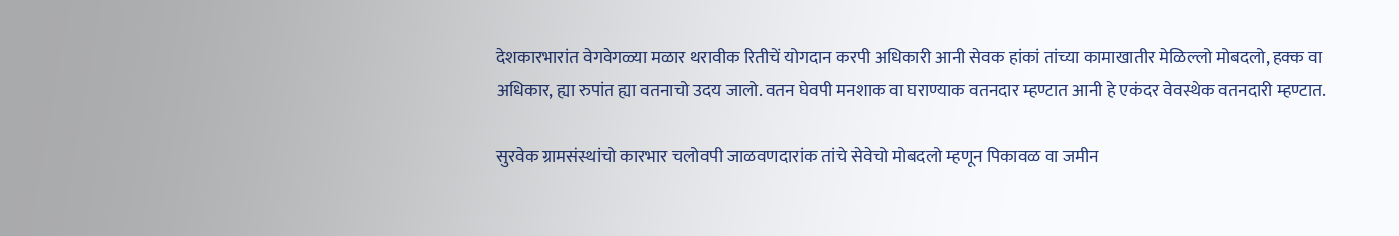देशकारभारांत वेगवेगळ्या मळार थरावीक रितीचें योगदान करपी अधिकारी आनी सेवक हांकां तांच्या कामाखातीर मेळिल्लो मोबदलो, हक्क वा अधिकार, ह्या रुपांत ह्या वतनाचो उदय जालो. वतन घेवपी मनशाक वा घराण्याक वतनदार म्हण्टात आनी हे एकंदर वेवस्थेक वतनदारी म्हण्टात.

सुरवेक ग्रामसंस्थांचो कारभार चलोवपी जाळवणदारांक तांचे सेवेचो मोबदलो म्हणून पिकावळ वा जमीन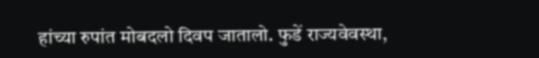हांच्या रुपांत मोबदलो दिवप जातालो. फुडें राज्यवेवस्था,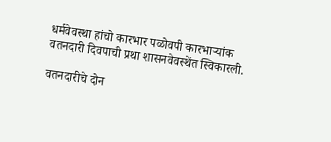धर्मवेवस्था हांचो कारभार पळोवपी कारभाऱ्यांक वतनदारी दिवपाची प्रथा शासनवेवस्थेंत स्विकारली.

वतनदारीचे दोन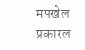मपखेल प्रकारल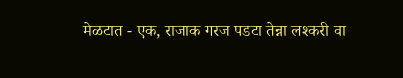मेळटात - एक, राजाक गरज पडटा तेन्ना लश्करी वा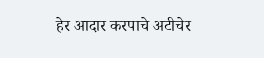हेर आदार करपाचे अटीचेर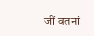जीं वतनां